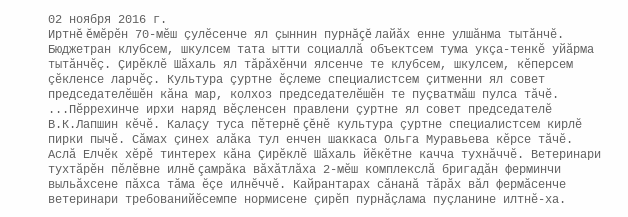02 ноября 2016 г.
Иртнĕ ĕмĕрĕн 70-мĕш çулĕсенче ял çыннин пурнăçĕ лайăх енне улшăнма тытăнчĕ. Бюджетран клубсем, шкулсем тата ытти социаллă объектсем тума укçа-тенкĕ уйăрма тытăнчĕç. Çирĕклĕ Шăхаль ял тăрăхĕнчи ялсенче те клубсем, шкулсем, кĕперсем çĕкленсе ларчĕç. Культура çуртне ĕçлеме специалистсем çитменни ял совет председателĕшĕн кăна мар, колхоз председателĕшĕн те пуçватмăш пулса тăчĕ.
...Пĕррехинче ирхи наряд вĕçленсен правлени çуртне ял совет председателĕ В.К.Лапшин кĕчĕ. Калаçу туса пĕтернĕ çĕнĕ культура çуртне специалистсем кирлĕ пирки пычĕ. Сăмах çинех алăка тул енчен шаккаса Ольга Муравьева кĕрсе тăчĕ. Аслă Елчĕк хĕрĕ тинтерех кăна Çирĕклĕ Шăхаль йĕкĕтне качча тухнăччĕ. Ветеринари тухтăрĕн пĕлĕвне илнĕ çамрăка вăхăтлăха 2-мĕш комплекслă бригадăн ферминчи выльăхсене пăхса тăма ĕçе илнĕччĕ. Кайрантарах сăнанă тăрăх вăл фермăсенче ветеринари требованийĕсемпе нормисене çирĕп пурнăçлама пуçланине илтнĕ-ха.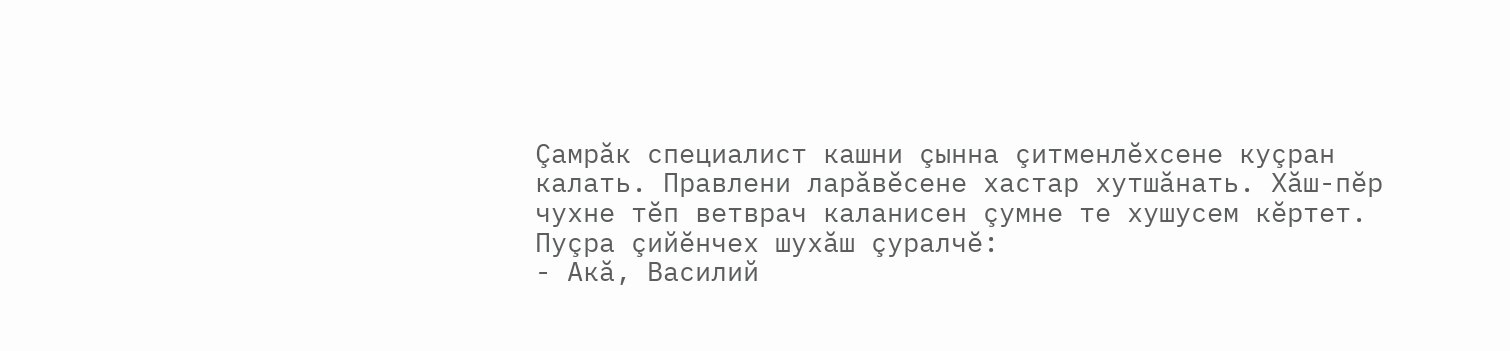Çамрăк специалист кашни çынна çитменлĕхсене куçран калать. Правлени ларăвĕсене хастар хутшăнать. Хăш-пĕр чухне тĕп ветврач каланисен çумне те хушусем кĕртет.
Пуçра çийĕнчех шухăш çуралчĕ:
- Акă, Василий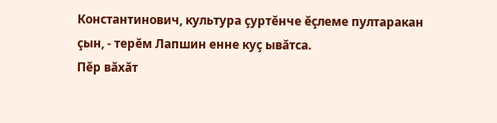Константинович, культура çуртĕнче ĕçлеме пултаракан çын, - терĕм Лапшин енне куç ывăтса.
Пĕр вăхăт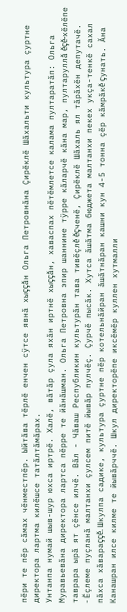пĕри те пĕр сăмах чĕнместпĕр. Ыйтăва тĕрлĕ енчен сÿтсе явнă хыççăн Ольга Петровнăна Çирĕклĕ Шăхальти культура çуртне директора лартма килĕшсе татăлтăмăрах.
Унтанпа нумай шыв-шур юхса иртрĕ. Халĕ, вăтăр çула яхăн иртнĕ хыççăн, хаваспах пĕтĕмлетсе калама пултаратăп: Ольга Муравьевăна директора лартса пĕрре те йăнăшман. Ольга Петровна эпир шаннине тÿрре кăларчĕ кăна мар, пултаруллă ĕçĕ-хĕлĕпе таврара ырă ят çĕнсе илчĕ. Вăл - Чăваш Республикин культурăн тава тивĕçлĕ ĕçченĕ, Çирĕклĕ Шăхаль ял тăрăхĕн депутачĕ.
- Ĕçлеме пуçланă малтанхи çулсем питĕ йывăр пулчĕç. Çурчĕ пысăк. Хутса ăшăтма бюджета малтанхи пекех укçа-тенкĕ сахал пăхса хăвараççĕ. Шкулпа садике, культура çуртне пĕр котельнăйран ăшăтнăран кашни кун 4-5 тонна çĕр кăмрăкĕ çунать. Ăна Канашран илсе килме те йывăрччĕ. Шкул директорĕпе иксĕмĕр куллен хутмалли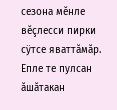сезона мĕнле вĕçлесси пирки сÿтсе яваттăмăр. Епле те пулсан ăшăтакан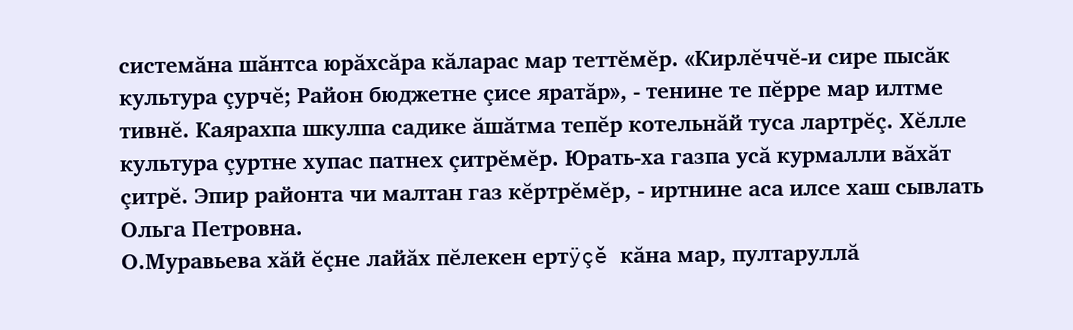системăна шăнтса юрăхсăра кăларас мар теттĕмĕр. «Кирлĕччĕ-и сире пысăк культура çурчĕ; Район бюджетне çисе яратăр», - тенине те пĕрре мар илтме тивнĕ. Каярахпа шкулпа садике ăшăтма тепĕр котельнăй туса лартрĕç. Хĕлле культура çуртне хупас патнех çитрĕмĕр. Юрать-ха газпа усă курмалли вăхăт çитрĕ. Эпир районта чи малтан газ кĕртрĕмĕр, - иртнине аса илсе хаш сывлать Ольга Петровна.
О.Муравьева хăй ĕçне лайăх пĕлекен ертÿçĕ кăна мар, пултаруллă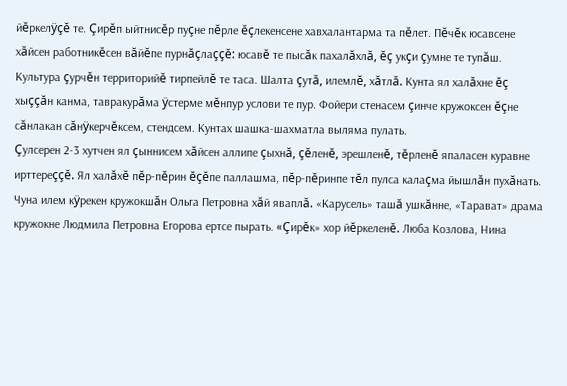йĕркелÿçĕ те. Çирĕп ыйтнисĕр пуçне пĕрле ĕçлекенсене хавхалантарма та пĕлет. Пĕчĕк юсавсене хăйсен работникĕсен вăйĕпе пурнăçлаççĕ: юсавĕ те пысăк пахалăхлă, ĕç укçи çумне те тупăш. Культура çурчĕн территорийĕ тирпейлĕ те таса. Шалта çутă, илемлĕ, хăтлă. Кунта ял халăхне ĕç хыççăн канма, тавракурăма ÿстерме мĕнпур услови те пур. Фойери стенасем çинче кружоксен ĕçне сăнлакан сăнÿкерчĕксем, стендсем. Кунтах шашка-шахматла выляма пулать.
Çулсерен 2-3 хутчен ял çыннисем хăйсен аллипе çыхнă, çĕленĕ, эрешленĕ, тĕрленĕ япаласен куравне ирттереççĕ. Ял халăхĕ пĕр-пĕрин ĕçĕпе паллашма, пĕр-пĕринпе тĕл пулса калаçма йышлăн пухăнать. Чуна илем кÿрекен кружокшăн Ольга Петровна хăй яваплă. «Карусель» ташă ушкăнне, «Тарават» драма кружокне Людмила Петровна Егорова ертсе пырать. «Çирĕк» хор йĕркеленĕ. Люба Козлова, Нина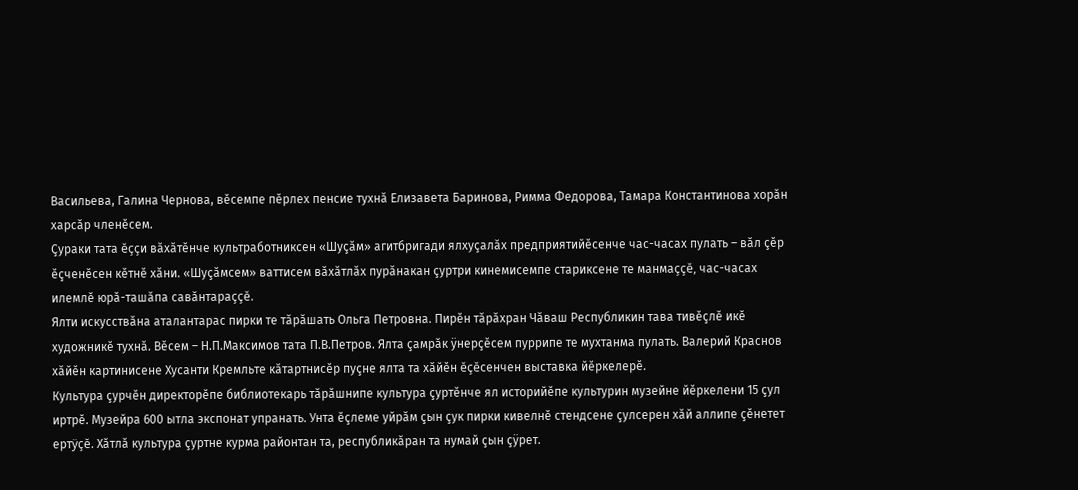Васильева, Галина Чернова, вĕсемпе пĕрлех пенсие тухнă Елизавета Баринова, Римма Федорова, Тамара Константинова хорăн харсăр членĕсем.
Çураки тата ĕççи вăхăтĕнче культработниксен «Шуçăм» агитбригади ялхуçалăх предприятийĕсенче час-часах пулать – вăл çĕр ĕçченĕсен кĕтнĕ хăни. «Шуçăмсем» ваттисем вăхăтлăх пурăнакан çуртри кинемисемпе стариксене те манмаççĕ, час-часах илемлĕ юрă-ташăпа савăнтараççĕ.
Ялти искусствăна аталантарас пирки те тăрăшать Ольга Петровна. Пирĕн тăрăхран Чăваш Республикин тава тивĕçлĕ икĕ художникĕ тухнă. Вĕсем – Н.П.Максимов тата П.В.Петров. Ялта çамрăк ÿнерçĕсем пуррипе те мухтанма пулать. Валерий Краснов хăйĕн картинисене Хусанти Кремльте кăтартнисĕр пуçне ялта та хăйĕн ĕçĕсенчен выставка йĕркелерĕ.
Культура çурчĕн директорĕпе библиотекарь тăрăшнипе культура çуртĕнче ял историйĕпе культурин музейне йĕркелени 15 çул иртрĕ. Музейра 600 ытла экспонат упранать. Унта ĕçлеме уйрăм çын çук пирки кивелнĕ стендсене çулсерен хăй аллипе çĕнетет ертÿçĕ. Хăтлă культура çуртне курма районтан та, республикăран та нумай çын çÿрет.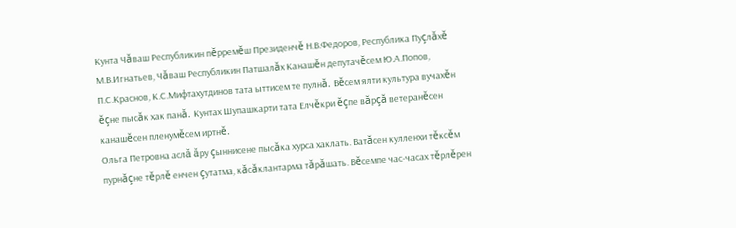Кунта Чăваш Республикин пĕрремĕш Президенчĕ Н.В.Федоров, Республика Пуçлăхĕ М.В.Игнатьев, Чăваш Республикин Патшалăх Канашĕн депутачĕсем Ю.А.Попов, П.С.Краснов, К.С.Мифтахутдинов тата ыттисем те пулнă. Вĕсем ялти культура вучахĕн ĕçне пысăк хак панă. Кунтах Шупашкарти тата Елчĕкри ĕçпе вăрçă ветеранĕсен канашĕсен пленумĕсем иртнĕ.
Ольга Петровна аслă ăру çыннисене пысăка хурса хаклать. Ватăсен кулленхи тĕксĕм пурнăçне тĕрлĕ енчен çутатма, кăсăклантарма тăрăшать. Вĕсемпе час-часах тĕрлĕрен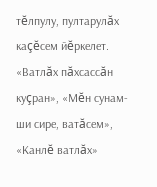тĕлпулу, пултарулăх каçĕсем йĕркелет. «Ватлăх пăхсассăн куçран», «Мĕн сунам-ши сире, ватăсем», «Канлĕ ватлăх»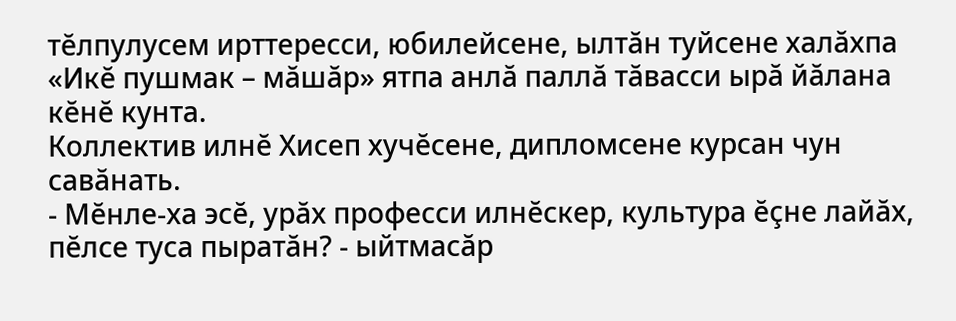тĕлпулусем ирттересси, юбилейсене, ылтăн туйсене халăхпа «Икĕ пушмак – мăшăр» ятпа анлă паллă тăвасси ырă йăлана кĕнĕ кунта.
Коллектив илнĕ Хисеп хучĕсене, дипломсене курсан чун савăнать.
- Мĕнле-ха эсĕ, урăх професси илнĕскер, культура ĕçне лайăх, пĕлсе туса пыратăн? - ыйтмасăр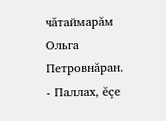чăтаймарăм Ольга Петровнăран.
- Паллах, ĕçе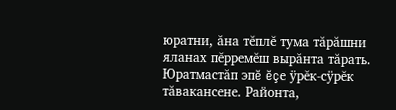юратни, ăна тĕплĕ тума тăрăшни яланах пĕрремĕш вырăнта тăрать. Юратмастăп эпĕ ĕçе ÿрĕк-сÿрĕк тăвакансене. Районта,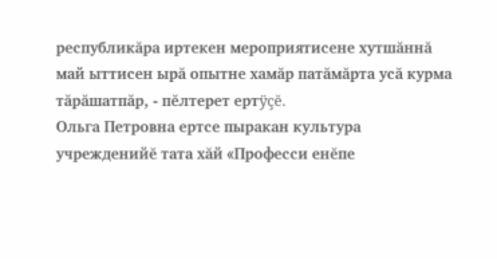республикăра иртекен мероприятисене хутшăннă май ыттисен ырă опытне хамăр патăмăрта усă курма тăрăшатпăр, - пĕлтерет ертÿçĕ.
Ольга Петровна ертсе пыракан культура учрежденийĕ тата хăй «Професси енĕпе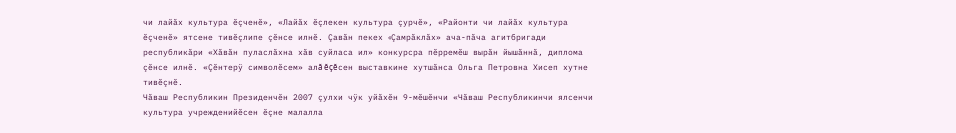чи лайăх культура ĕçченĕ», «Лайăх ĕçлекен культура çурчĕ», «Районти чи лайăх культура ĕçченĕ» ятсене тивĕçлипе çĕнсе илнĕ. Çавăн пекех «Çамрăклăх» ача-пăча агитбригади республикăри «Хăвăн пуласлăхна хăв суйласа ил» конкурсра пĕрремĕш вырăн йышăннă, диплома çĕнсе илнĕ. «Çĕнтерÿ символĕсем» алă ĕçĕсен выставкине хутшăнса Ольга Петровна Хисеп хутне тивĕçнĕ.
Чăваш Республикин Президенчĕн 2007 çулхи чÿк уйăхĕн 9-мĕшĕнчи «Чăваш Республикинчи ялсенчи культура учрежденийĕсен ĕçне малалла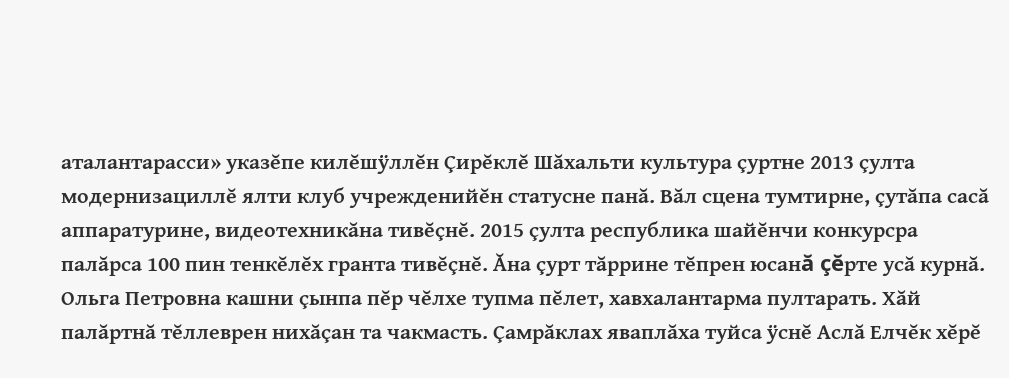аталантарасси» указĕпе килĕшÿллĕн Çирĕклĕ Шăхальти культура çуртне 2013 çулта модернизациллĕ ялти клуб учрежденийĕн статусне панă. Вăл сцена тумтирне, çутăпа сасă аппаратурине, видеотехникăна тивĕçнĕ. 2015 çулта республика шайĕнчи конкурсра палăрса 100 пин тенкĕлĕх гранта тивĕçнĕ. Ăна çурт тăррине тĕпрен юсанă çĕрте усă курнă.
Ольга Петровна кашни çынпа пĕр чĕлхе тупма пĕлет, хавхалантарма пултарать. Хăй палăртнă тĕллеврен нихăçан та чакмасть. Çамрăклах яваплăха туйса ÿснĕ Аслă Елчĕк хĕрĕ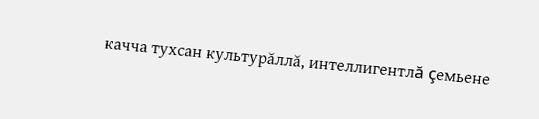качча тухсан культурăллă, интеллигентлă çемьене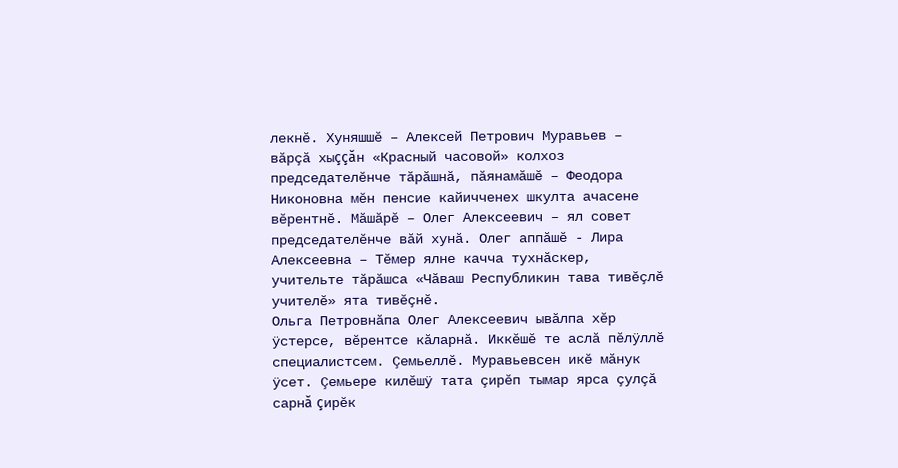лекнĕ. Хуняшшĕ – Алексей Петрович Муравьев – вăрçă хыççăн «Красный часовой» колхоз председателĕнче тăрăшнă, пăянамăшĕ – Феодора Никоновна мĕн пенсие кайичченех шкулта ачасене вĕрентнĕ. Мăшăрĕ – Олег Алексеевич – ял совет председателĕнче вăй хунă. Олег аппăшĕ - Лира Алексеевна – Тĕмер ялне качча тухнăскер, учительте тăрăшса «Чăваш Республикин тава тивĕçлĕ учителĕ» ята тивĕçнĕ.
Ольга Петровнăпа Олег Алексеевич ывăлпа хĕр ÿстерсе, вĕрентсе кăларнă. Иккĕшĕ те аслă пĕлÿллĕ специалистсем. Çемьеллĕ. Муравьевсен икĕ мăнук ÿсет. Çемьере килĕшÿ тата çирĕп тымар ярса çулçă сарнă çирĕк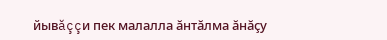йывăççи пек малалла ăнтăлма ăнăçу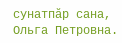сунатпăр сана, Ольга Петровна.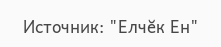Источник: "Елчĕк Ен"